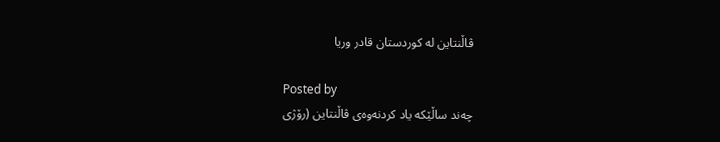ڤاڵنتاین له‌ کوردستان قادر وریا

Posted by
چه‌ند ساڵێکه‌ یاد کردنه‌وه‌ی‌ ڤاڵنتاین (رۆژی‌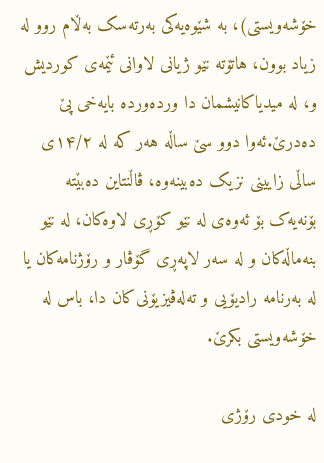خۆشه‌ویستی‌)، به‌ شێوه‌یه‌کی‌ به‌رته‌سک به‌ڵام روو له‌ زیاد بوون، هاتۆته‌ نێو ژیانی‌ لاوانی‌ ئێمه‌ی‌ کوردیش و، له‌ میدیاکانیشمان دا ورده‌ورده‌ بایه‌خی‌ پێ‌ ده‌درێ‌.ئه‌وا دوو سێ‌ ساڵه‌ هه‌ر که‌ له‌ ۱۴/۲ی‌ ساڵی‌ زایینی‌ نزیک ده‌بینه‌وه‌، ڤاڵنتاین ده‌بێته‌ بۆنه‌یه‌ک بۆ ئه‌وه‌ی‌ له‌ نێو کۆڕی‌ لاوه‌کان، له‌ نێو بنه‌ماڵه‌کان و له‌ سه‌ر لاپه‌ڕی‌ گۆڤار و رۆژنامه‌کان یا له‌ به‌رنامه‌ رادیۆیی‌ و ته‌له‌ڤیزیۆنی‌کان دا، باس له‌ خۆشه‌ویستی‌ بکرێ‌.

له‌ خودی‌ رۆژی‌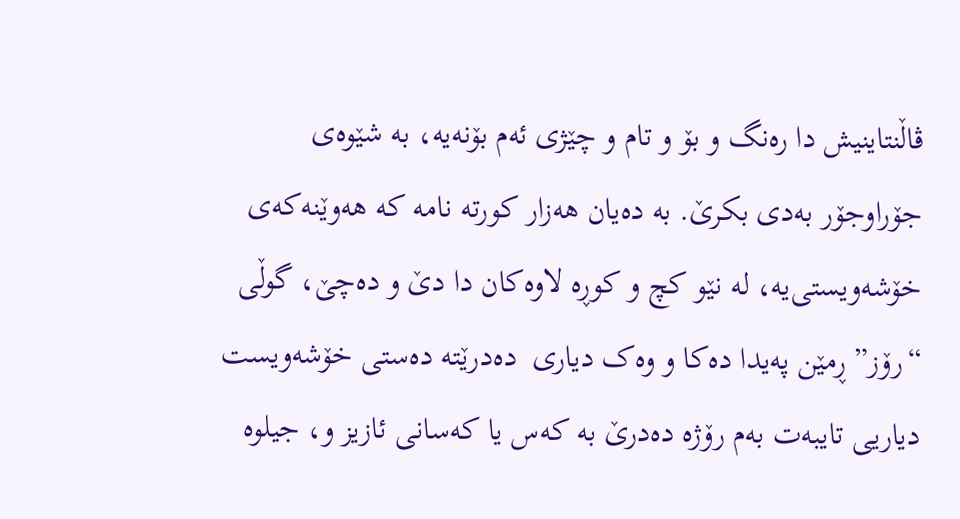ڤاڵنتاینیش دا ره‌نگ و بۆ و تام و چێژی‌ ئه‌م بۆنه‌یه‌، به‌ شێوه‌ی‌ جۆراوجۆر به‌دی‌ بکرێ‌. به‌ ده‌یان هه‌زار کورته‌ نامه‌ که‌ هه‌وێنه‌که‌ی‌ خۆشه‌ویستی‌یه‌، له‌ نێو کچ و کوڕه‌ لاوه‌کان دا دێ‌ و ده‌چێ‌، گوڵی‌ “رۆز” ڕمێن په‌یدا ده‌کا و وه‌ک دیاری‌  ده‌درێته‌ ده‌ستی‌ خۆشه‌ویست دیاریی‌ تایبه‌ت به‌م رۆژه‌ ده‌درێ‌ به‌ که‌س یا که‌سانی‌ ئازیز و، جیلوه‌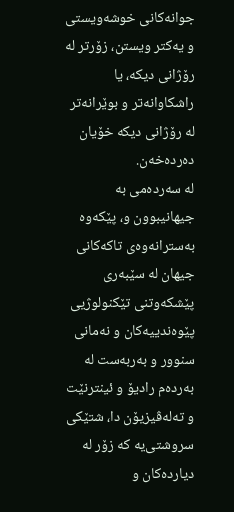جوانه‌کانی‌ خوشه‌ویستی‌ و یه‌کتر ویستن، زۆرتر له‌ رۆژانی‌ دیکه‌، یا راشکاوانه‌تر و بوێرانه‌تر له‌ رۆژانی‌ دیکه‌ خۆیان ده‌رده‌خه‌ن.
له‌ سه‌رده‌می‌ به‌ جیهانیبوون و، پێکه‌وه‌ به‌سترانه‌وه‌ی‌ تاکه‌کانی‌ جیهان له‌ سێبه‌ری‌ پێشکه‌وتنی‌ تێکنولوژیی‌ پێوه‌ندییه‌کان و نه‌مانی‌ سنوور و به‌ربه‌ست له‌ به‌رده‌م رادیۆ و ئینترنێت و ته‌له‌ڤیزیۆن دا، شتێکی‌ سروشتی‌یه‌ که‌ زۆر له‌ دیارده‌کان و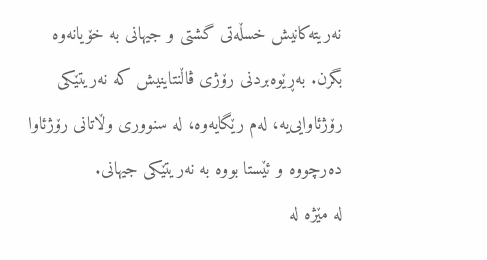نه‌ریته‌کانیش خسڵه‌تی‌ گشتی‌ و جیهانی‌ به‌ خۆیانه‌وه‌ بگرن. به‌ڕێوه‌بردنی‌ رۆژی‌ ڤاڵنتاینیش که‌ نه‌ریتێکی‌ رۆژئاوایی‌یه‌، له‌م رێگایه‌وه‌، له‌ سنووری‌ وڵاتانی‌ رۆژئاوا ده‌رچووه‌ و ئێستا بووه‌ به‌ نه‌ریتێکی‌ جیهانی‌.
له‌ مێژه‌ له‌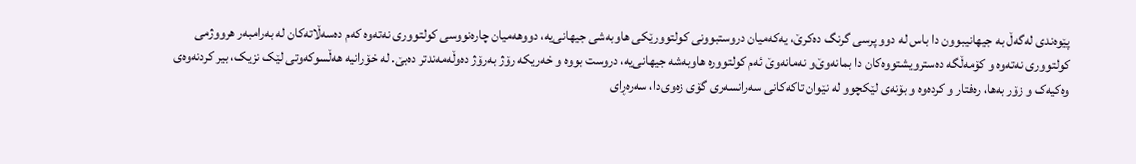پێوه‌ندی‌ له‌گه‌ڵ به‌ جیهانیبوون دا باس له‌ دوو پرسی‌ گرنگ ده‌کرێ‌، یه‌که‌میان دروستبوونی‌ کولتوورێکی‌ هاوبه‌شی‌ جیهانی‌یه‌، دووهه‌میان چاره‌نووسی‌ کولتووری‌ نه‌ته‌وه‌ که‌م ده‌سه‌ڵاته‌کان له‌ به‌رامبه‌ر هرووژمی‌ کولتووری‌ نه‌ته‌وه‌ و کۆمه‌ڵگه‌ ده‌سترویشتووه‌کان دا بمانه‌وێ‌و نه‌مانه‌وێ‌ ئه‌م کولتووره‌ هاوبه‌شه‌ جیهانی‌یه‌، دروست بووه‌ و خه‌ریکه‌ رۆژ به‌رۆژ ده‌وڵه‌مه‌ندتر ده‌بێ‌. له‌ خۆرانیه‌ هه‌ڵسوکه‌وتی‌ لێک نزیک، بیر کردنه‌وه‌ی‌ وه‌کیه‌ک و زۆر به‌ها، ره‌فتار و کرده‌وه‌ و بۆنه‌ی‌ لێکچوو له‌ نێوان تاکه‌کانی‌ سه‌رانسه‌ری‌ گۆی‌ زه‌وی‌دا، سه‌ره‌ڕای‌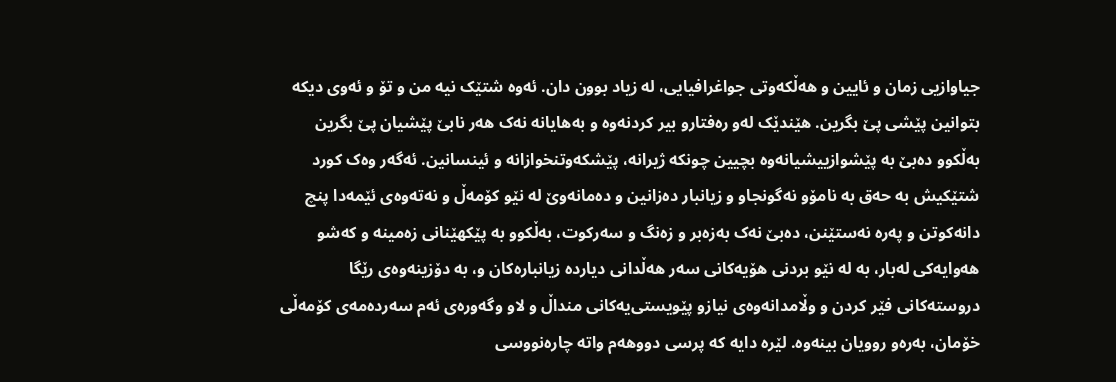جیاوازیی‌ زمان و ئایین و هه‌ڵکه‌وتی‌ جواغرافیایی‌، له‌ زیاد بوون دان. ئه‌وه‌ شتێک نیه‌ من و تۆ و ئه‌وی‌ دیکه‌ بتوانین پێشی‌ پێ‌ بگرین. هێندێک له‌و ره‌فتارو بیر کردنه‌وه‌ و به‌هایانه‌ نه‌ک هه‌ر نابێ‌ پێشیان پێ‌ بگرین به‌ڵکوو ده‌بێ‌ به‌ پێشوازییشیانه‌وه‌ بچیین چونکه‌ ژیرانه‌، پێشکه‌وتنخوازانه‌ و ئینسانین. ئه‌گه‌ر وه‌ک کورد شتێکیش به‌ حه‌ق به‌ نامۆو نه‌گونجاو و زیانبار ده‌زانین و ده‌مانه‌وێ‌ له‌ نێو کۆمه‌ڵ و نه‌ته‌وه‌ی‌ ئێمه‌دا پنچ دانه‌کوتن و په‌ره‌ نه‌ستێنن، ده‌بێ‌ نه‌ک به‌زه‌بر و زه‌نگ و سه‌رکوت، به‌ڵکوو به‌ پێکهێنانی‌ زه‌مینه‌ و که‌شو هه‌وایه‌کی‌ له‌بار، به‌ له‌ نێو بردنی‌ هۆیه‌کانی‌ سه‌ر هه‌ڵدانی‌ دیارده‌ زیانباره‌کان و، به‌ دۆزینه‌وه‌ی‌ رێگا دروسته‌کانی‌ فێر کردن و وڵامدانه‌وه‌ی‌ نیازو پێویستی‌یه‌کانی‌ منداڵ و لاو وگه‌وره‌ی‌ ئه‌م سه‌رده‌مه‌ی‌ کۆمه‌ڵی‌ خۆمان، به‌ره‌و روویان بینه‌وه‌. لێره‌ دایه‌ که‌ پرسی‌ دووهه‌م واته‌ چاره‌نووسی‌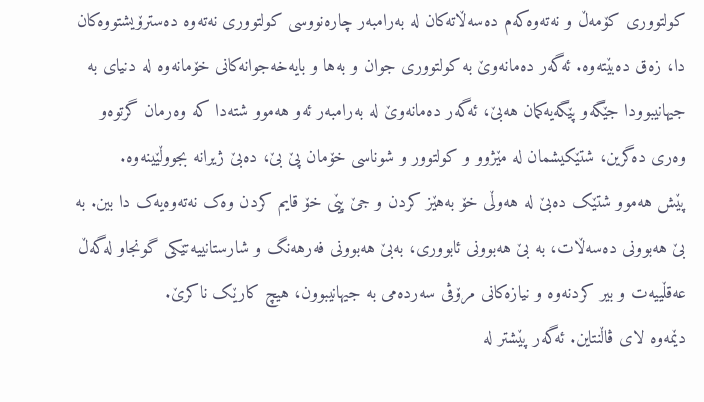کولتووری‌ کۆمه‌ڵ و نه‌ته‌وه‌که‌م ده‌سه‌ڵاته‌کان له‌ به‌رامبه‌ر چاره‌نووسی‌ کولتووری‌ نه‌ته‌وه‌ ده‌سترۆیشتووه‌کان دا، زه‌ق ده‌بێته‌وه‌. ئه‌گه‌ر ده‌مانه‌وێ‌ به‌ کولتووری‌ جوان و به‌ها و بایه‌خه‌جوانه‌کانی‌ خۆمانه‌وه‌ له‌ دنیای‌ به‌ جیهانیبوودا جێگه‌و پێگه‌یه‌کمان هه‌بێ‌، ئه‌گه‌ر ده‌مانه‌وێ‌ له‌ به‌رامبه‌ر ئه‌و هه‌موو شته‌دا که‌ وه‌رمان گرتوه‌و وه‌ری‌ ده‌گرین، شتێکیشمان له‌ مێژوو و کولتوور و شوناسی‌ خۆمان پێ‌ بێ‌، ده‌بێ‌ ژیرانه‌ بجووڵێینه‌وه‌.
پێش هه‌موو شتێک ده‌بێ‌ له‌ هه‌وڵی‌ خۆ به‌هێز کردن و جێ‌ پێی‌ خۆ قایم کردن وه‌ک نه‌ته‌وه‌یه‌ک دا بین. به‌ بێ‌ هه‌بوونی‌ ده‌سه‌ڵات، به‌ بێ‌ هه‌بوونی‌ ئابووری‌، به‌بێ‌ هه‌بوونی‌ فه‌رهه‌نگ و شارستانییه‌تێکی‌ گونجاو له‌گه‌ڵ عه‌قڵییه‌ت و بیر کردنه‌وه‌ و نیازه‌کانی‌ مرۆڤی‌ سه‌رده‌می‌ به‌ جیهانیبوون، هیچ کارێک ناکرێ‌.
دێمه‌وه‌ لای‌ ڤاڵنتاین. ئه‌گه‌ر پێشتر له‌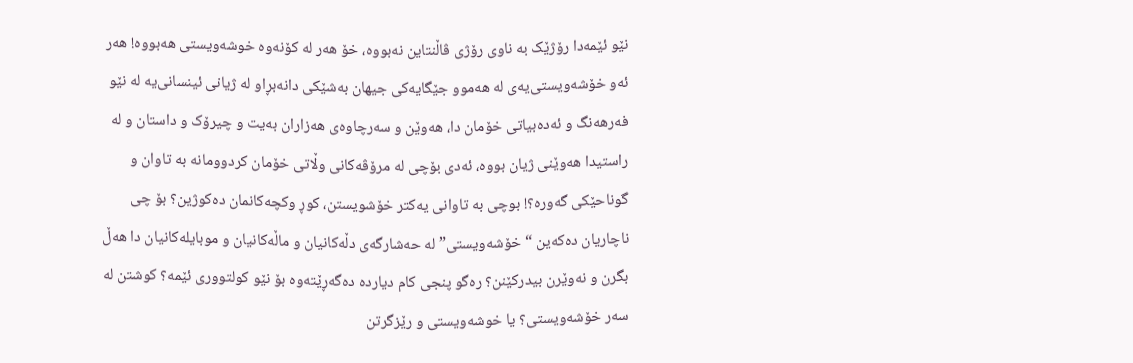نێو ئێمه‌دا رۆژێک به‌ ناوی‌ رۆژی‌ ڤاڵنتاین نه‌بووه‌، خۆ هه‌ر له‌ کۆنه‌وه‌ خوشه‌ویستی‌ هه‌بووه‌! هه‌ر ئه‌و خۆشه‌ویستی‌یه‌ی‌ له‌ هه‌موو جێگایه‌کی‌ جیهان به‌شێکی‌ دانه‌بڕاو له‌ ژیانی‌ ئینسانی‌یه‌ له‌ نێو فه‌رهه‌نگ و ئه‌ده‌بیاتی‌ خۆمان دا، هه‌وێن و سه‌رچاوه‌ی‌ هه‌زاران به‌یت و چیرۆک و داستان و له‌ راستیدا هه‌وێنی‌ ژیان بووه‌، ئه‌دی‌ بۆچی‌ له‌ مرۆڤه‌کانی‌ وڵاتی‌ خۆمان کردوومانه‌ به‌ تاوان و گوناحێکی‌ گه‌وره‌؟! بوچی‌ به‌ تاوانی‌ یه‌کتر خۆشویستن، کوڕ وکچه‌کانمان ده‌کوژین؟ بۆ چی‌ ناچاریان ده‌که‌ین “خۆشه‌ویستی‌” له‌ حه‌شارگه‌ی‌ دڵه‌کانیان و ماڵه‌کانیان و موبایله‌کانیان دا هه‌ڵ بگرن و نه‌وێرن بیدرکێنن؟ ره‌گو پنجی‌ کام دیارده‌ ده‌گه‌ڕێته‌وه‌ بۆ نێو کولتووری‌ ئێمه‌؟ کوشتن له‌ سه‌ر خۆشه‌ویستی‌؟ یا خوشه‌ویستی‌ و رێزگرتن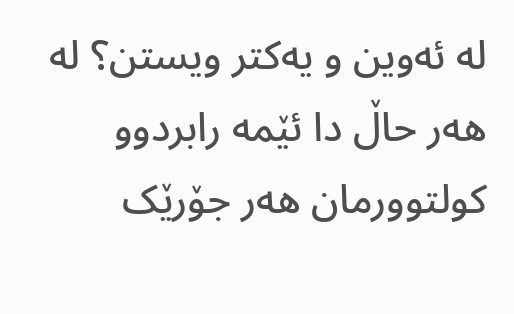له‌ ئه‌وین و یه‌کتر ویستن؟ له‌ هه‌ر حاڵ دا ئێمه‌ رابردوو کولتوورمان هه‌ر جۆرێک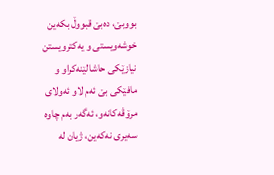بووبێ‌، ده‌بێ‌ قبووڵ بکه‌ین خوشه‌ویستی‌ و یه‌کترویستن نیازێکی‌ حاشالێنه‌کراو و مافێکی‌ بێ‌ ئه‌م لاو ئه‌ولای‌ مرۆڤه‌کانه‌و، ئه‌گه‌ر به‌م چاوه‌ سه‌یری‌ نه‌که‌ین، ژیان له‌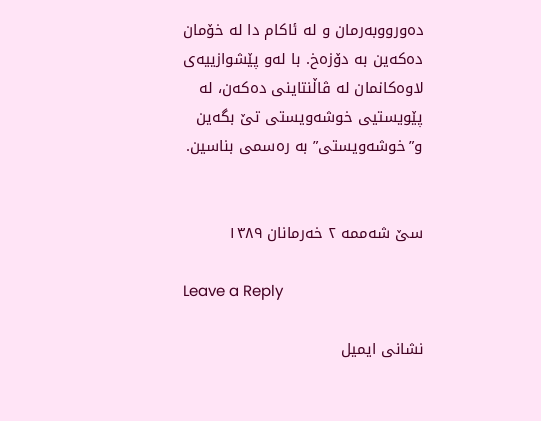ده‌ورووبه‌رمان و له‌ ئاکام دا له‌ خۆمان ده‌که‌ین به‌ دۆزه‌خ. با له‌و پێشوازییه‌ی‌ لاوه‌کانمان له‌ ڤاڵنتاینی‌ ده‌که‌ن، له‌ پێویستیی‌ خوشه‌ویستی‌ تێ‌ بگه‌ین و”خوشه‌ویستی‌” به‌ ره‌سمی‌ بناسین.


سێ شه‌ممه‌ ۲ خه‌رمانان ۱۳۸۹

Leave a Reply

نشانی ایمیل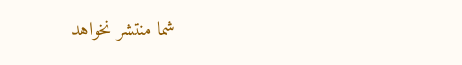شما منتشر نخواهد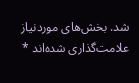شد. بخش‌های موردنیاز علامت‌گذاری شده‌اند *